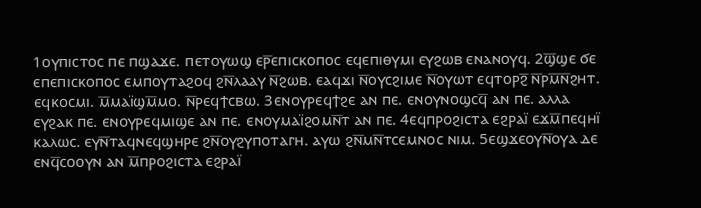1ⲟⲩⲡⲓⲥⲧⲟⲥ ⲡⲉ ⲡϣⲁϫⲉ. ⲡⲉⲧⲟⲩⲱϣ ⲉⲣ̅ⲉⲡⲓⲥⲕⲟⲡⲟⲥ ⲉϥⲉⲡⲓⲑⲩⲙⲓ ⲉⲩϩⲱⲃ ⲉⲛⲁⲛⲟⲩϥ. 2ϣ̅ϣⲉ ϭⲉ ⲉⲡⲉⲡⲓⲥⲕⲟⲡⲟⲥ ⲉⲙⲡⲟⲩⲧⲁϩⲟϥ ϩⲛ̅ⲗⲁⲁⲩ ⲛ̅ϩⲱⲃ. ⲉⲁϥϫⲓ ⲛ̅ⲟⲩⲥϩⲓⲙⲉ ⲛ̅ⲟⲩⲱⲧ ⲉϥⲧⲟⲣϩ̅ ⲛ̅ⲣⲙ̅ⲛ̅ϩⲏⲧ. ⲉϥⲕⲟⲥⲙⲓ. ⲙ̅ⲙⲁⲓ̈ϣⲙ̅ⲙⲟ. ⲛ̅ⲣⲉϥϯⲥⲃⲱ. 3ⲉⲛⲟⲩⲣⲉϥϯϩⲉ ⲁⲛ ⲡⲉ. ⲉⲛⲟⲩⲛⲟϣⲥϥ̅ ⲁⲛ ⲡⲉ. ⲁⲗⲗⲁ ⲉⲩϩⲁⲕ ⲡⲉ. ⲉⲛⲟⲩⲣⲉϥⲙⲓϣⲉ ⲁⲛ ⲡⲉ. ⲉⲛⲟⲩⲙⲁⲓ̈ϩⲟⲙⲛ̅ⲧ ⲁⲛ ⲡⲉ. 4ⲉϥⲡⲣⲟϩⲓⲥⲧⲁ ⲉϩⲣⲁⲓ̈ ⲉϫⲙ̅ⲡⲉϥⲏⲓ̈ ⲕⲁⲗⲱⲥ. ⲉⲩⲛ̅ⲧⲁϥⲛⲉϥϣⲏⲣⲉ ϩⲛ̅ⲟⲩϩⲩⲡⲟⲧⲁⲅⲏ. ⲁⲩⲱ ϩⲛ̅ⲙⲛ̅ⲧⲥⲉⲙⲛⲟⲥ ⲛⲓⲙ. 5ⲉϣϫⲉⲟⲩⲛ̅ⲟⲩⲁ ⲇⲉ ⲉⲛϥ̅ⲥⲟⲟⲩⲛ ⲁⲛ ⲙ̅ⲡⲣⲟϩⲓⲥⲧⲁ ⲉϩⲣⲁⲓ̈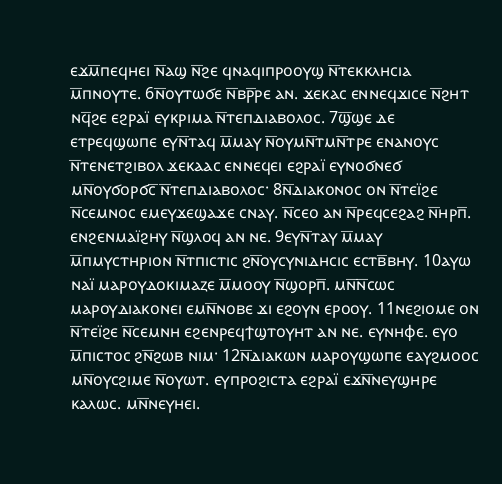ⲉϫⲙ̅ⲡⲉϥⲏⲉⲓ ⲛ̅ⲁϣ ⲛ̅ϩⲉ ϥⲛⲁϥⲓⲡⲣⲟⲟⲩϣ ⲛ̅ⲧⲉⲕⲕⲗⲏⲥⲓⲁ ⲙ̅ⲡⲛⲟⲩⲧⲉ. 6ⲛ̅ⲟⲩⲧⲱϭⲉ ⲛ̅ⲃⲣ̅ⲣⲉ ⲁⲛ. ϫⲉⲕⲁⲥ ⲉⲛⲛⲉϥϫⲓⲥⲉ ⲛ̅ϩⲏⲧ ⲛϥ̅ϩⲉ ⲉϩⲣⲁⲓ̈ ⲉⲩⲕⲣⲓⲙⲁ ⲛ̅ⲧⲉⲡⲇⲓⲁⲃⲟⲗⲟⲥ. 7ϣ̅ϣⲉ ⲇⲉ ⲉⲧⲣⲉϥϣⲱⲡⲉ ⲉⲩⲛ̅ⲧⲁϥ ⲙ̅ⲙⲁⲩ ⲛ̅ⲟⲩⲙⲛ̅ⲧⲙⲛ̅ⲧⲣⲉ ⲉⲛⲁⲛⲟⲩⲥ ⲛ̅ⲧⲉⲛⲉⲧϩⲓⲃⲟⲗ ϫⲉⲕⲁⲁⲥ ⲉⲛⲛⲉϥⲉⲓ ⲉϩⲣⲁⲓ̈ ⲉⲩⲛⲟϭⲛⲉϭ ⲙⲛ̅ⲟⲩϭⲟⲣϭⲥ̅ ⲛ̅ⲧⲉⲡⲇⲓⲁⲃⲟⲗⲟⲥ· 8ⲛ̅ⲇⲓⲁⲕⲟⲛⲟⲥ ⲟⲛ ⲛ̅ⲧⲉⲓ̈ϩⲉ ⲛ̅ⲥⲉⲙⲛⲟⲥ ⲉⲙⲉⲩϫⲉϣⲁϫⲉ ⲥⲛⲁⲩ. ⲛ̅ⲥⲉⲟ ⲁⲛ ⲛ̅ⲣⲉϥⲥⲉϩⲁϩ ⲛ̅ⲏⲣⲡ̅. ⲉⲛϩⲉⲛⲙⲁⲓ̈ϩⲏⲩ ⲛ̅ϣⲗⲟϥ ⲁⲛ ⲛⲉ. 9ⲉⲩⲛ̅ⲧⲁⲩ ⲙ̅ⲙⲁⲩ ⲙ̅ⲡⲙⲩⲥⲧⲏⲣⲓⲟⲛ ⲛ̅ⲧⲡⲓⲥⲧⲓⲥ ϩⲛ̅ⲟⲩⲥⲩⲛⲓⲇⲏⲥⲓⲥ ⲉⲥⲧⲃ̅ⲃⲏⲩ. 10ⲁⲩⲱ ⲛⲁⲓ̈ ⲙⲁⲣⲟⲩⲇⲟⲕⲓⲙⲁⲍⲉ ⲙ̅ⲙⲟⲟⲩ ⲛ̅ϣⲟⲣⲡ̅. ⲙⲛ̅ⲛ̅ⲥⲱⲥ ⲙⲁⲣⲟⲩⲇⲓⲁⲕⲟⲛⲉⲓ ⲉⲙⲛ̅ⲛⲟⲃⲉ ϫⲓ ⲉϩⲟⲩⲛ ⲉⲣⲟⲟⲩ. 11ⲛⲉϩⲓⲟⲙⲉ ⲟⲛ ⲛ̅ⲧⲉⲓ̈ϩⲉ ⲛ̅ⲥⲉⲙⲛⲏ ⲉϩⲉⲛⲣⲉϥϯϣⲧⲟⲩⲏⲧ ⲁⲛ ⲛⲉ. ⲉⲩⲛⲏⲫⲉ. ⲉⲩⲟ ⲙ̅ⲡⲓⲥⲧⲟⲥ ϩⲛ̅ϩⲱⲃ ⲛⲓⲙ· 12ⲛ̅ⲇⲓⲁⲕⲱⲛ ⲙⲁⲣⲟⲩϣⲱⲡⲉ ⲉⲁⲩϩⲙⲟⲟⲥ ⲙⲛ̅ⲟⲩⲥϩⲓⲙⲉ ⲛ̅ⲟⲩⲱⲧ. ⲉⲩⲡⲣⲟϩⲓⲥⲧⲁ ⲉϩⲣⲁⲓ̈ ⲉϫⲛ̅ⲛⲉⲩϣⲏⲣⲉ ⲕⲁⲗⲱⲥ. ⲙⲛ̅ⲛⲉⲩⲏⲉⲓ.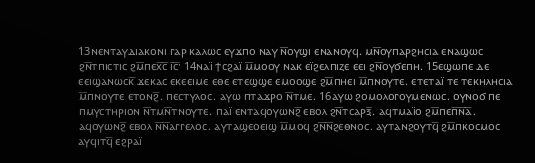13ⲛⲉⲛⲧⲁⲩⲇⲓⲁⲕⲟⲛⲓ ⲅⲁⲣ ⲕⲁⲗⲱⲥ ⲉⲩϫⲡⲟ ⲛⲁⲩ ⲛ̅ⲟⲩϣⲓ ⲉⲛⲁⲛⲟⲩϥ. ⲙⲛ̅ⲟⲩⲡⲁⲣϩⲏⲥⲓⲁ ⲉⲛⲁϣⲱⲥ ϩⲛ̅ⲧⲡⲓⲥⲧⲓⲥ ϩⲙ̅ⲡⲉⲭ̅ⲥ̅ ⲓ̅ⲥ̅· 14ⲛⲁⲓ̈ ϯⲥϩⲁⲓ̈ ⲙ̅ⲙⲟⲟⲩ ⲛⲁⲕ ⲉⲓ̈ϩⲉⲗⲡⲓⲍⲉ ⲉⲉⲓ ϩⲛ̅ⲟⲩϭⲉⲡⲏ. 15ⲉϣⲱⲡⲉ ⲇⲉ ⲉⲉⲓϣⲁⲛⲱⲥⲕ̅ ϫⲉⲕⲁⲥ ⲉⲕⲉⲉⲓⲙⲉ ⲉⲑⲉ ⲉⲧⲉϣϣⲉ ⲉⲙⲟⲟϣⲉ ϩⲙ̅ⲡⲏⲉⲓ ⲙ̅ⲡⲛⲟⲩⲧⲉ. ⲉⲧⲉⲧⲁⲓ̈ ⲧⲉ ⲧⲉⲕⲏⲗⲏⲥⲓⲁ ⲙ̅ⲡⲛⲟⲩⲧⲉ ⲉⲧⲟⲛϩ̅. ⲡⲉⲥⲧⲩⲗⲟⲥ. ⲁⲩⲱ ⲡⲧⲁϫⲣⲟ ⲛ̅ⲧⲙⲉ. 16ⲁⲩⲱ ϩⲟⲙⲟⲗⲟⲅⲟⲩⲙⲉⲛⲱⲥ. ⲟⲩⲛⲟϭ ⲡⲉ ⲡⲙⲩⲥⲧⲏⲣⲓⲟⲛ ⲛ̅ⲧⲙⲛ̅ⲧⲛⲟⲩⲧⲉ. ⲡⲁⲓ̈ ⲉⲛⲧⲁϥⲟⲩⲱⲛϩ̅ ⲉⲃⲟⲗ ϩⲛ̅ⲧⲥⲁⲣⲝ̅. ⲁϥⲧⲙⲁⲓ̈ⲟ ϩⲙ̅ⲡⲉⲡ̅ⲛ̅ⲁ̅. ⲁϥⲟⲩⲱⲛϩ̅ ⲉⲃⲟⲗ ⲛ̅ⲛ̅ⲁⲅⲅⲉⲗⲟⲥ. ⲁⲩⲧⲁϣⲉⲟⲉⲓϣ ⲙ̅ⲙⲟϥ ϩⲛ̅ⲛ̅ϩⲉⲑⲛⲟⲥ. ⲁⲩⲧⲁⲛϩⲟⲩⲧϥ̅ ϩⲙ̅ⲡⲕⲟⲥⲙⲟⲥ ⲁⲩϥⲓⲧϥ̅ ⲉϩⲣⲁⲓ̈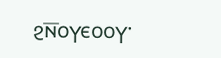ϩⲛ̅ⲟⲩⲉⲟⲟⲩ·